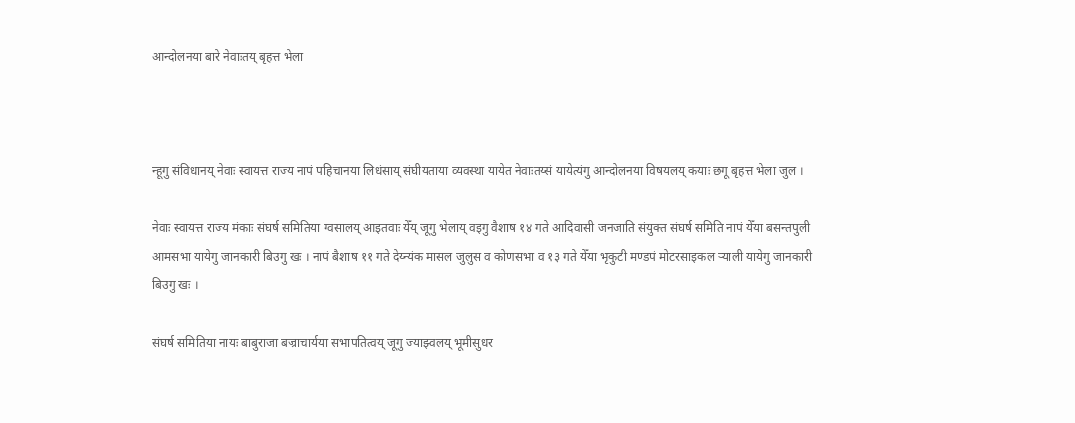आन्दोलनया बारे नेवाःतय् बृहत्त भेला



न्हूगु संविधानय् नेवाः स्वायत्त राज्य नापं पहिचानया लिधंसाय् संघीयताया व्यवस्था यायेत नेवाःतय्सं यायेत्यंगु आन्दोलनया विषयलय् कयाः छगू बृहत्त भेला जुल ।

नेवाः स्वायत्त राज्य मंकाः संघर्ष समितिया ग्वसालय् आइतवाः येँय् जूगु भेलाय् वइगु वैशाष १४ गते आदिवासी जनजाति संयुक्त संघर्ष समिति नापं येँया बसन्तपुली आमसभा यायेगु जानकारी बिउगु खः । नापं बैशाष ११ गते देय्न्यंक मासल जुलुस व कोणसभा व १३ गते येँया भृकुटी मण्डपं मोटरसाइकल र्‍याली यायेगु जानकारी बिउगु खः ।

संघर्ष समितिया नायः बाबुराजा बज्राचार्यया सभापतित्वय् जूगु ज्याझ्वलय् भूमीसुधर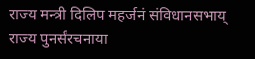राज्य मन्त्री दिलिप महर्जनं संविधानसभाय् राज्य पुनर्संरचनाया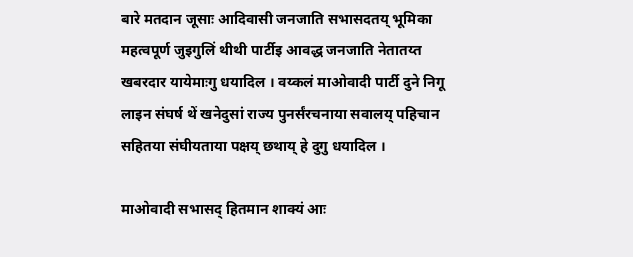बारे मतदान जूसाः आदिवासी जनजाति सभासदतय् भूमिका महत्वपूर्ण जुइगुलिं थीथी पार्टीइ आवद्ध जनजाति नेतातय्त खबरदार यायेमाःगु धयादिल । वय्कलं माओवादी पार्टी दुने निगू लाइन संघर्ष थें खनेदुसां राज्य पुनर्संरचनाया सवालय् पहिचान सहितया संघीयताया पक्षय् छथाय् हे दुगु धयादिल ।

माओवादी सभासद् हितमान शाक्यं आः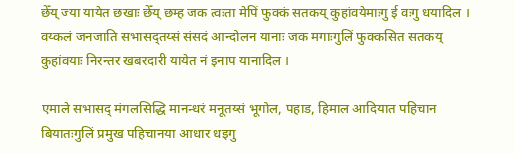छेँय् ज्या यायेत छखाः छेँय् छम्ह जक त्वःता मेपिं फुक्कं सतकय् कुहांवयेमाःगु ई वःगु धयादिल । वय्कलं जनजाति सभासद्तय्सं संसदं आन्दोलन यानाः जक मगाःगुलिं फुक्कसित सतकय् कुहांवयाः निरन्तर खबरदारी यायेत नं इनाप यानादिल ।

एमाले सभासद् मंगलसिद्धि मानन्धरं मनूतय्सं भूगोल, पहाड, हिमाल आदियात पहिचान बियातःगुलिं प्रमुख पहिचानया आधार धइगु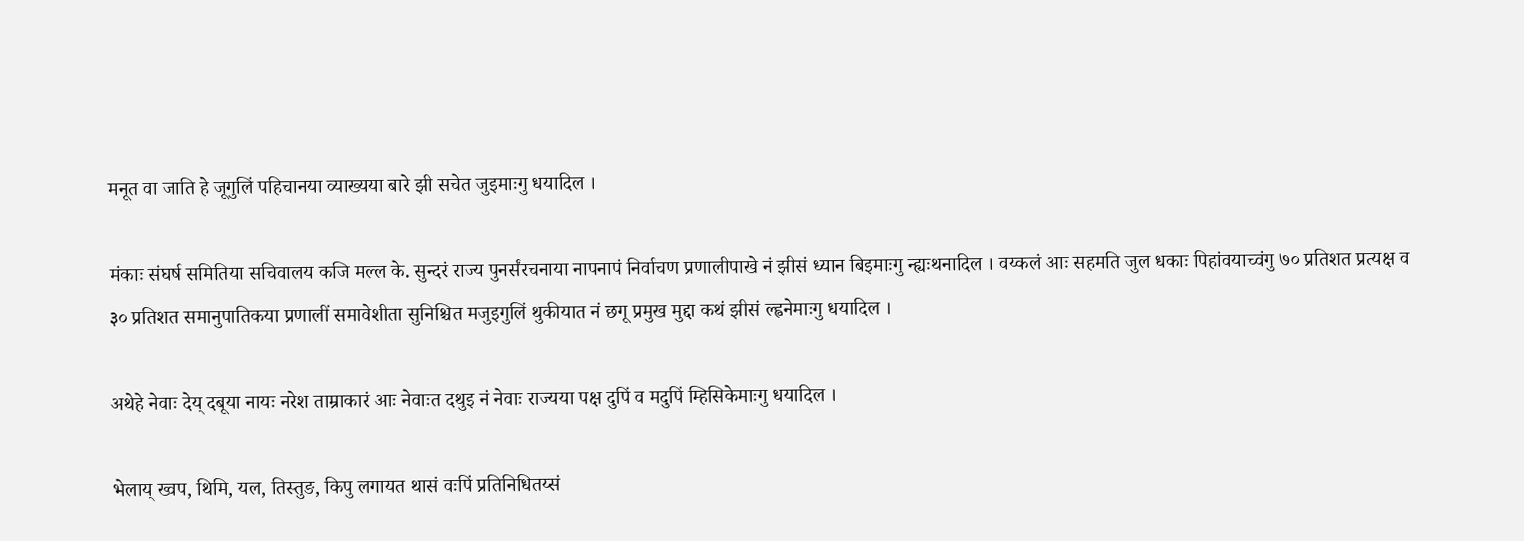मनूत वा जाति हे जूगुलिं पहिचानया व्याख्यया बारे झी सचेत जुइमाःगु धयादिल ।

मंकाः संघर्ष समितिया सचिवालय कजि मल्ल के. सुन्दरं राज्य पुनर्संरचनाया नापनापं निर्वाचण प्रणालीपाखे नं झीसं ध्यान बिइमाःगु न्ह्यःथनादिल । वय्कलं आः सहमति जुल धकाः पिहांवयाच्वंगु ७० प्रतिशत प्रत्यक्ष व ३० प्रतिशत समानुपातिकया प्रणालीं समावेशीता सुनिश्चित मजुइगुलिं थुकीयात नं छगू प्रमुख मुद्दा कथं झीसं ल्ह्वनेमाःगु धयादिल ।

अथेहे नेवाः देय् दबूया नायः नरेश ताम्राकारं आः नेवाःत दथुइ नं नेवाः राज्यया पक्ष दुपिं व मदुपिं म्हिसिकेमाःगु धयादिल ।

भेलाय् ख्वप, थिमि, यल, तिस्तुङ, किपु लगायत थासं वःपिं प्रतिनिधितय्सं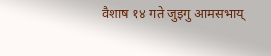वैशाष १४ गते जुइगु आमसभाय्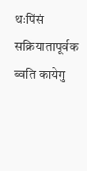थःपिंसं सक्रियातापूर्वक ब्वति कायेगु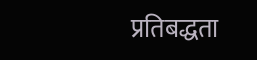प्रतिबद्धता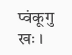प्वंकूगु खः ।